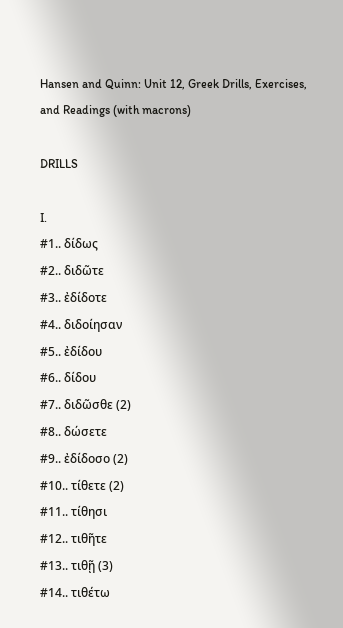Hansen and Quinn: Unit 12, Greek Drills, Exercises, and Readings (with macrons)

DRILLS

I.
#1.. δίδως
#2.. διδῶτε
#3.. ἐδίδοτε
#4.. διδοίησαν
#5.. ἐδίδου
#6.. δίδου
#7.. διδῶσθε (2)
#8.. δώσετε
#9.. ἐδίδοσο (2)
#10.. τίθετε (2)
#11.. τίθησι
#12.. τιθῆτε
#13.. τιθῇ (3)
#14.. τιθέτω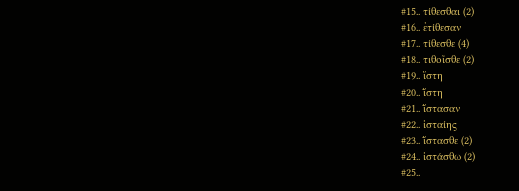#15.. τίθεσθαι (2)
#16.. ἐτίθεσαν
#17.. τίθεσθε (4)
#18.. τιθοῖσθε (2)
#19.. ἵστη
#20.. ἵ̄στη
#21.. ἵ̄στασαν
#22.. ἱσταίης
#23.. ἵ̄στασθε (2)
#24.. ἱστάσθω (2)
#25..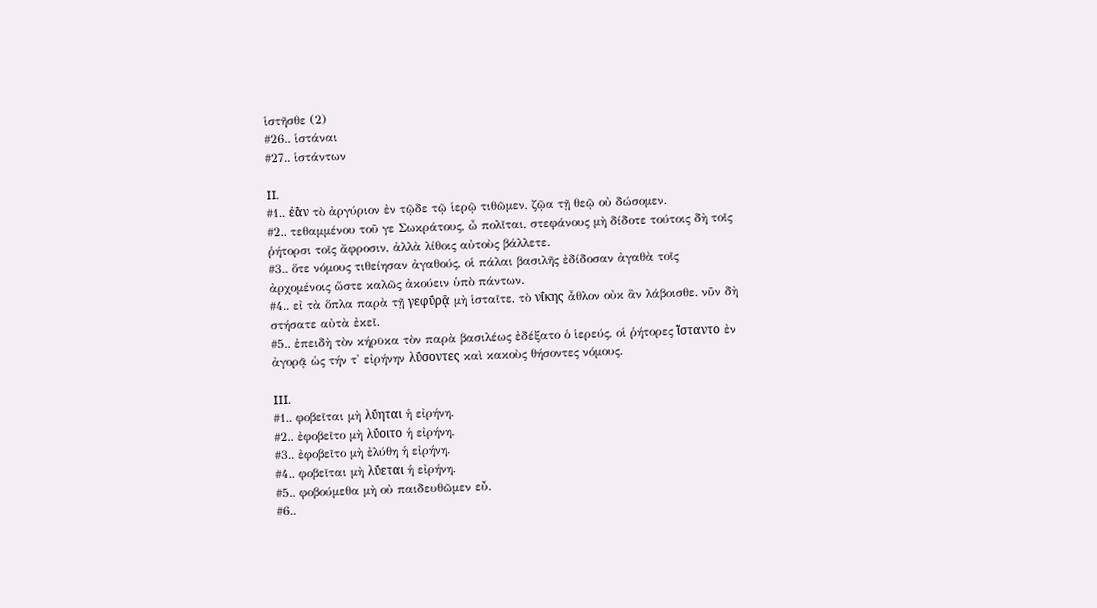ἱστῆσθε (2)
#26.. ἱστάναι
#27.. ἱστάντων

II.
#1.. ἐὰ̄ν τὸ ἀργύριον ἐν τῷδε τῷ ἱερῷ τιθῶμεν, ζῷα τῇ θεῷ οὐ δώσομεν.
#2.. τεθαμμένου τοῦ γε Σωκράτους, ὦ πολῖται, στεφάνους μὴ δίδοτε τούτοις δὴ τοῖς ῥήτορσι τοῖς ἄφροσιν, ἀλλὰ λίθοις αὐτοὺς βάλλετε.
#3.. ὅτε νόμους τιθείησαν ἀγαθούς, οἱ πάλαι βασιλῆς ἐδίδοσαν ἀγαθὰ τοῖς ἀρχομένοις ὥστε καλῶς ἀκούειν ὑπὸ πάντων.
#4.. εἰ τὰ ὅπλα παρὰ τῇ γεφύ̄ρᾱͅ μὴ ἱσταῖτε, τὸ νί̄κης ἆθλον οὐκ ἂν λάβοισθε. νῦν δὴ στήσατε αὐτὰ ἐκεῖ.
#5.. ἐπειδὴ τὸν κήρῡκα τὸν παρὰ βασιλέως ἐδέξατο ὁ ἱερεύς, οἱ ῥήτορες ἵ̄σταντο ἐν ἀγορᾷ ὡς τήν τ' εἰρήνην λύ̄σοντες καὶ κακοὺς θήσοντες νόμους.

III.
#1.. φοβεῖται μὴ λύ̄ηται ἡ εἰρήνη.
#2.. ἐφοβεῖτο μὴ λύ̄οιτο ἡ εἰρήνη.
#3.. ἐφοβεῖτο μὴ ἐλύθη ἡ εἰρήνη.
#4.. φοβεῖται μὴ λύ̄εται ἡ εἰρήνη.
#5.. φοβούμεθα μὴ οὐ παιδευθῶμεν εὖ.
#6..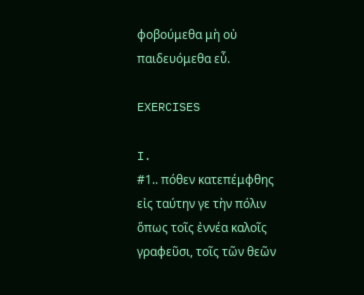φοβούμεθα μὴ οὐ παιδευόμεθα εὖ.

EXERCISES

I.
#1.. πόθεν κατεπέμφθης εἰς ταύτην γε τὴν πόλιν ὅπως τοῖς ἐννέα καλοῖς γραφεῦσι, τοῖς τῶν θεῶν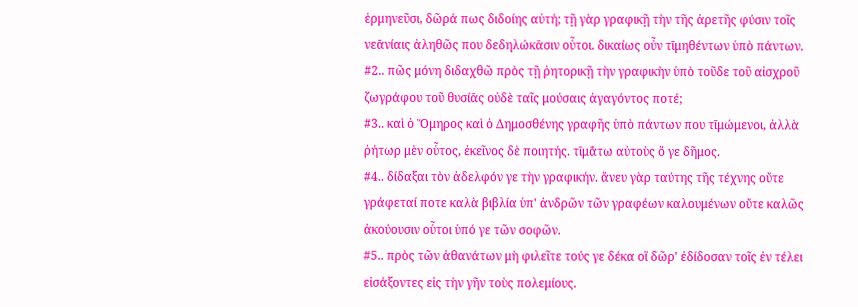ἑρμηνεῦσι, δῶρά πως διδοίης αὐτή; τῇ γὰρ γραφικῇ τὴν τῆς ἀρετῆς φύσιν τοῖς νεᾱνίαις ἀληθῶς που δεδηλώκᾱσιν οὗτοι. δικαίως οὖν τῑμηθέντων ὑπὸ πάντων.
#2.. πῶς μόνη διδαχθῶ πρὸς τῇ ῥητορικῇ τὴν γραφικὴν ὑπὸ τοῦδε τοῦ αἰσχροῦ ζωγράφου τοῦ θυσίᾱς οὐδὲ ταῖς μούσαις ἀγαγόντος ποτέ;
#3.. καὶ ὁ Ὅμηρος καὶ ὁ Δημοσθένης γραφῆς ὑπὸ πάντων που τῑμώμενοι, ἀλλὰ ῥήτωρ μὲν οὗτος, ἐκεῖνος δὲ ποιητής. τῑμά̄τω αὐτοὺς ὅ γε δῆμος.
#4.. δίδαξαι τὸν ἀδελφόν γε τὴν γραφικήν. ἄνευ γὰρ ταύτης τῆς τέχνης οὔτε γράφεταί ποτε καλὰ βιβλία ὑπ' ἀνδρῶν τῶν γραφέων καλουμένων οὔτε καλῶς ἀκούουσιν οὗτοι ὑπό γε τῶν σοφῶν.
#5.. πρὸς τῶν ἀθανάτων μὴ φιλεῖτε τούς γε δέκα οἵ δῶρ' ἐδίδοσαν τοῖς ἐν τέλει εἰσάξοντες εἰς τὴν γῆν τοὺς πολεμίους.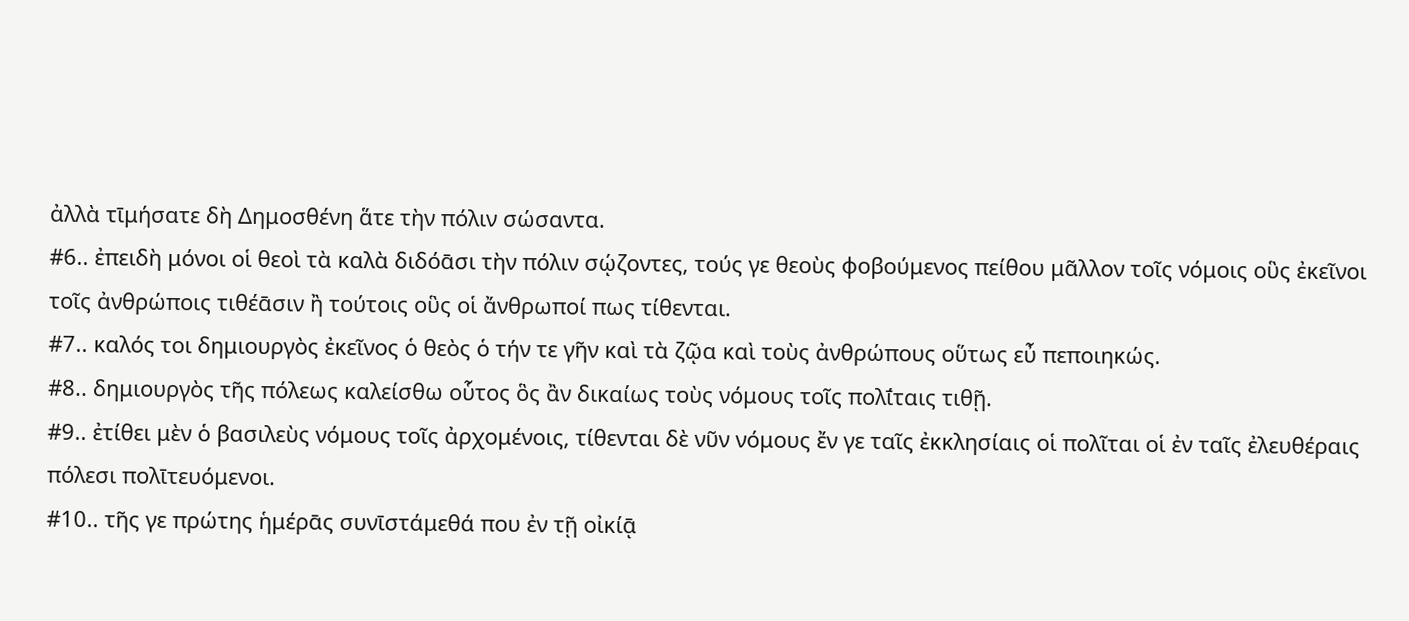ἀλλὰ τῑμήσατε δὴ Δημοσθένη ἅτε τὴν πόλιν σώσαντα.
#6.. ἐπειδὴ μόνοι οἱ θεοὶ τὰ καλὰ διδόᾱσι τὴν πόλιν σῴζοντες, τούς γε θεοὺς φοβούμενος πείθου μᾶλλον τοῖς νόμοις οὓς ἐκεῖνοι τοῖς ἀνθρώποις τιθέᾱσιν ἢ τούτοις οὓς οἱ ἄνθρωποί πως τίθενται.
#7.. καλός τοι δημιουργὸς ἐκεῖνος ὁ θεὸς ὁ τήν τε γῆν καὶ τὰ ζῷα καὶ τοὺς ἀνθρώπους οὕτως εὖ πεποιηκώς.
#8.. δημιουργὸς τῆς πόλεως καλείσθω οὗτος ὃς ἂν δικαίως τοὺς νόμους τοῖς πολί̄ταις τιθῇ.
#9.. ἐτίθει μὲν ὁ βασιλεὺς νόμους τοῖς ἀρχομένοις, τίθενται δὲ νῦν νόμους ἔν γε ταῖς ἐκκλησίαις οἱ πολῖται οἱ ἐν ταῖς ἐλευθέραις πόλεσι πολῑτευόμενοι.
#10.. τῆς γε πρώτης ἡμέρᾱς συνῑστάμεθά που ἐν τῇ οἰκίᾱͅ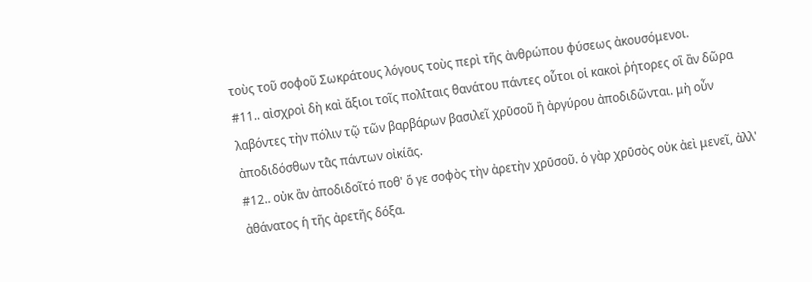τοὺς τοῦ σοφοῦ Σωκράτους λόγους τοὺς περὶ τῆς ἀνθρώπου φύσεως ἀκουσόμενοι.
#11.. αἰσχροὶ δὴ καὶ ἄξιοι τοῖς πολί̄ταις θανάτου πάντες οὗτοι οἱ κακοὶ ῥήτορες οἳ ἂν δῶρα λαβόντες τὴν πόλιν τῷ τῶν βαρβάρων βασιλεῖ χρῡσοῦ ἢ ἀργύρου ἀποδιδῶνται. μὴ οὖν ἀποδιδόσθων τὰ̄ς πάντων οἰκίᾱς.
#12.. οὐκ ἂν ἀποδιδοῖτό ποθ' ὅ γε σοφὸς τὴν ἀρετὴν χρῡσοῦ. ὁ γὰρ χρῡσὸς οὐκ ἀεὶ μενεῖ, ἀλλ' ἀθάνατος ἡ τῆς ἀρετῆς δόξα.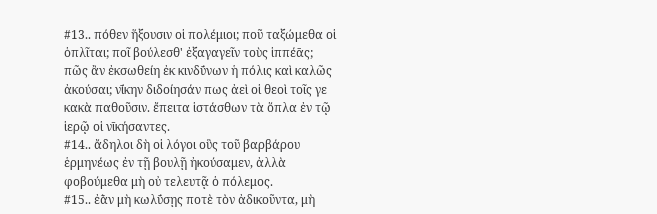#13.. πόθεν ἥξουσιν οἱ πολέμιοι; ποῦ ταξώμεθα οἱ ὁπλῖται; ποῖ βούλεσθ' ἐξαγαγεῖν τοὺς ἱππέᾱς; πῶς ἂν ἐκσωθείη ἐκ κινδύ̄νων ἡ πόλις καὶ καλῶς ἀκούσαι; νί̄κην διδοίησάν πως ἀεὶ οἱ θεοὶ τοῖς γε κακὰ παθοῦσιν. ἔπειτα ἱστάσθων τὰ ὅπλα ἐν τῷ ἱερῷ οἱ νῑκήσαντες.
#14.. ἄδηλοι δὴ οἱ λόγοι οὓς τοῦ βαρβάρου ἑρμηνέως ἐν τῇ βουλῇ ἠκούσαμεν, ἀλλὰ φοβούμεθα μὴ οὐ τελευτᾷ ὁ πόλεμος.
#15.. ἐὰ̄ν μὴ κωλύ̄σῃς ποτὲ τὸν ἀδικοῦντα, μὴ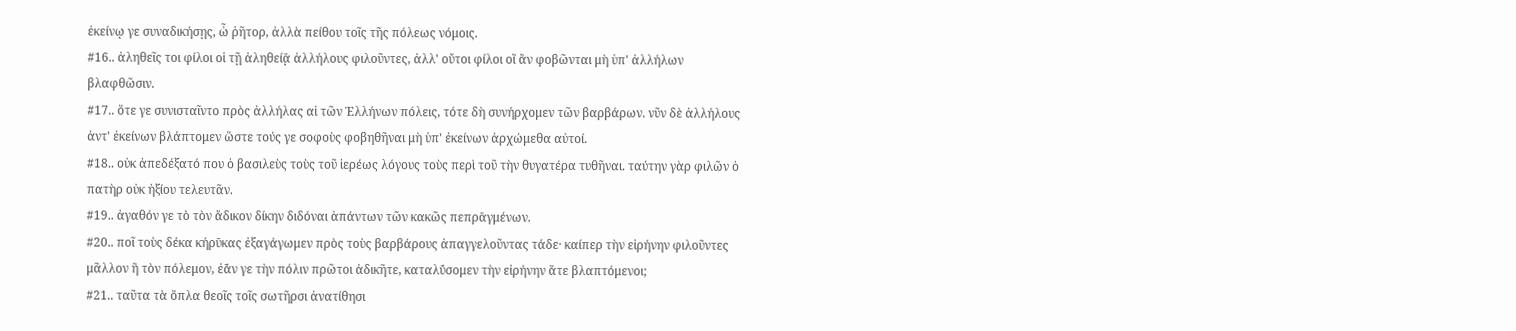ἐκείνῳ γε συναδικήσῃς, ὦ ῥῆτορ, ἀλλὰ πείθου τοῖς τῆς πόλεως νόμοις.
#16.. ἀληθεῖς τοι φίλοι οἱ τῇ ἀληθείᾱͅ ἀλλήλους φιλοῦντες, ἀλλ' οὔτοι φίλοι οἳ ἂν φοβῶνται μὴ ὑπ' ἀλλήλων βλαφθῶσιν.
#17.. ὅτε γε συνισταῖντο πρὸς ἀλλήλας αἱ τῶν Ἑλλήνων πόλεις, τότε δὴ συνήρχομεν τῶν βαρβάρων. νῦν δὲ ἀλλήλους ἀντ' ἐκείνων βλάπτομεν ὥστε τούς γε σοφοὺς φοβηθῆναι μὴ ὑπ' ἐκείνων ἀρχώμεθα αὐτοί.
#18.. οὐκ ἀπεδέξατό που ὁ βασιλεὺς τοὺς τοῦ ἱερέως λόγους τοὺς περὶ τοῦ τὴν θυγατέρα τυθῆναι. ταύτην γὰρ φιλῶν ὁ πατὴρ οὐκ ἠξίου τελευτᾶν.
#19.. ἀγαθόν γε τὸ τὸν ἄδικον δίκην διδόναι ἁπάντων τῶν κακῶς πεπρᾱγμένων.
#20.. ποῖ τοὺς δέκα κήρῡκας ἐξαγάγωμεν πρὸς τοὺς βαρβάρους ἀπαγγελοῦντας τάδε· καίπερ τὴν εἰρήνην φιλοῦντες μᾶλλον ἢ τὸν πόλεμον, ἐά̄ν γε τὴν πόλιν πρῶτοι ἀδικῆτε, καταλύ̄σομεν τὴν εἰρήνην ἅτε βλαπτόμενοι;
#21.. ταῦτα τὰ ὅπλα θεοῖς τοῖς σωτῆρσι ἀνατίθησι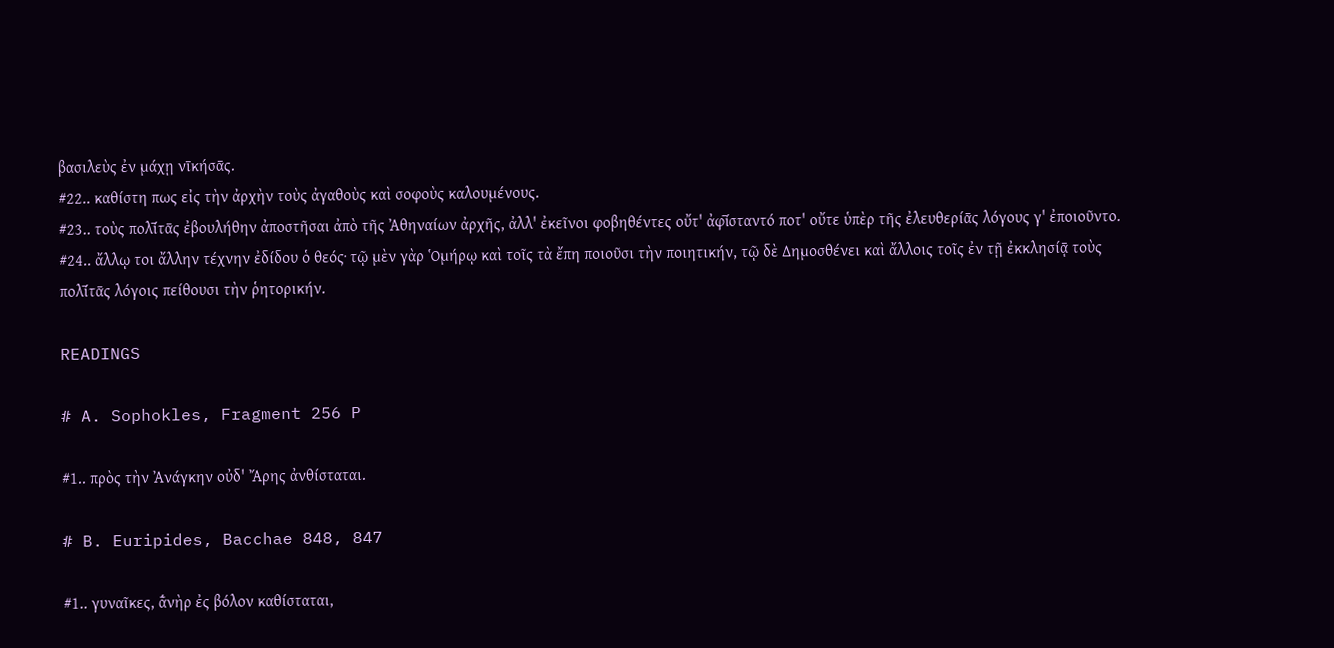βασιλεὺς ἐν μάχῃ νῑκήσᾱς.
#22.. καθίστη πως εἰς τὴν ἀρχὴν τοὺς ἀγαθοὺς καὶ σοφοὺς καλουμένους.
#23.. τοὺς πολί̄τᾱς ἐβουλήθην ἀποστῆσαι ἀπὸ τῆς Ἀθηναίων ἀρχῆς, ἀλλ' ἐκεῖνοι φοβηθέντες οὔτ' ἀφί̄σταντό ποτ' οὔτε ὑπὲρ τῆς ἐλευθερίᾱς λόγους γ' ἐποιοῦντο.
#24.. ἄλλῳ τοι ἄλλην τέχνην ἐδίδου ὁ θεός· τῷ μὲν γὰρ Ὁμήρῳ καὶ τοῖς τὰ ἔπη ποιοῦσι τὴν ποιητικήν, τῷ δὲ Δημοσθένει καὶ ἄλλοις τοῖς ἐν τῇ ἐκκλησίᾱͅ τοὺς πολί̄τᾱς λόγοις πείθουσι τὴν ῥητορικήν.

READINGS

# A. Sophokles, Fragment 256 P

#1.. πρὸς τὴν Ἀνάγκην οὐδ' Ἄρης ἀνθίσταται.

# B. Euripides, Bacchae 848, 847

#1.. γυναῖκες, ἁ̄νὴρ ἐς βόλον καθίσταται,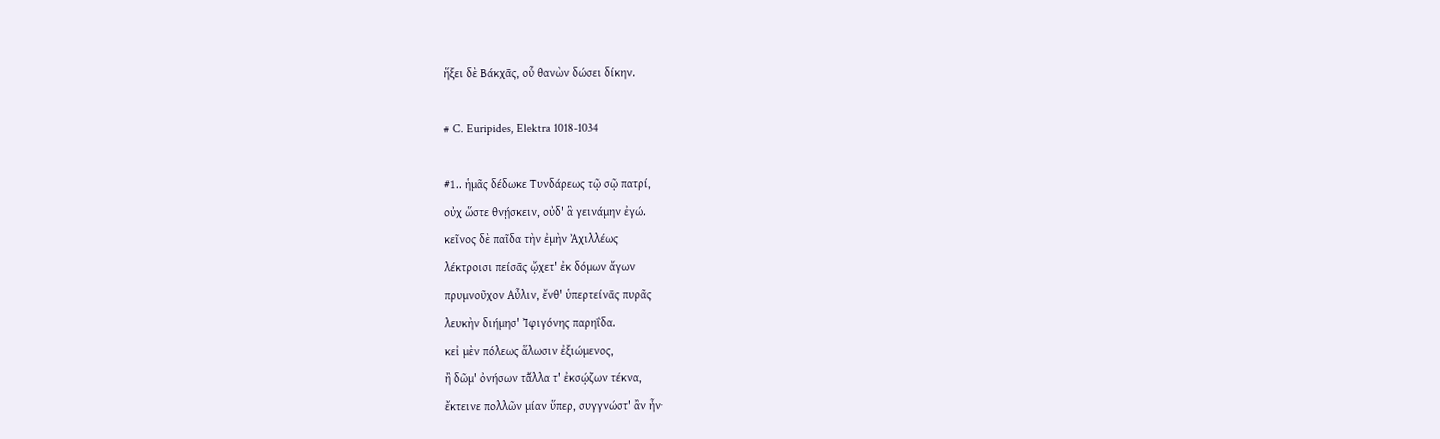ἥξει δὲ Βάκχᾱς, οὗ θανὼν δώσει δίκην.

# C. Euripides, Elektra 1018-1034

#1.. ἡμᾶς δέδωκε Τυνδάρεως τῷ σῷ πατρί,
οὐχ ὥστε θνῄσκειν, οὐδ' ἃ γεινάμην ἐγώ.
κεῖνος δὲ παῖδα τὴν ἐμὴν Ἀχιλλέως
λέκτροισι πείσᾱς ᾤχετ' ἐκ δόμων ἄγων
πρυμνοῦχον Αὖλιν, ἔνθ' ὑπερτείνᾱς πυρᾶς
λευκὴν διήμησ' Ἰ̄φιγόνης παρηΐδα.
κεἰ μὲν πόλεως ἅλωσιν ἐξιώμενος,
ἢ δῶμ' ὀνήσων τἄ̄λλα τ' ἐκσῴζων τέκνα,
ἔκτεινε πολλῶν μίαν ὕπερ, συγγνώστ' ἂν ἦν·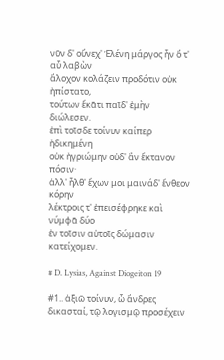νῦν δ' οὕνεχ' Ἑλένη μάργος ἦν ὅ τ' αὖ λαβὼν
ἄλοχον κολάζειν προδότιν οὐκ ἠπίστατο,
τούτων ἕκᾱτι παῖδ' ἐμὴν διώλεσεν.
ἐπὶ τοῖσδε τοίνυν καίπερ ἠδικημένη
οὐκ ἠγριώμην οὐδ' ἂν ἔκτανον πόσιν·
ἀλλ' ἦλθ' ἔχων μοι μαινάδ' ἔνθεον κόρην
λέκτροις τ' ἐπεισέφρηκε καὶ νύμφᾱ δύο
ἐν τοῖσιν αὐτοῖς δώμασιν κατείχομεν.

# D. Lysias, Against Diogeiton 19

#1.. ἀξιῶ τοίνυν, ὦ ἄνδρες δικασταί, τῷ λογισμῷ προσέχειν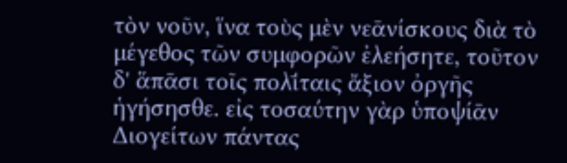τὸν νοῦν, ἵνα τοὺς μὲν νεᾱνίσκους διὰ τὸ μέγεθος τῶν συμφορῶν ἐλεήσητε, τοῦτον δ' ἅπᾱσι τοῖς πολί̄ταις ἄξιον ὀργῆς ἡγήσησθε. εἰς τοσαύτην γὰρ ὑποψίᾱν Διογείτων πάντας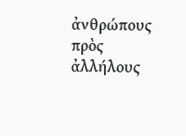ἀνθρώπους πρὸς ἀλλήλους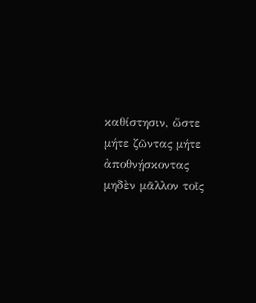καθίστησιν, ὥστε μήτε ζῶντας μήτε ἀποθνῄσκοντας μηδὲν μᾶλλον τοῖς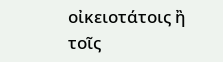οἰκειοτάτοις ἢ τοῖς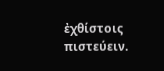ἐχθίστοις πιστεύειν.